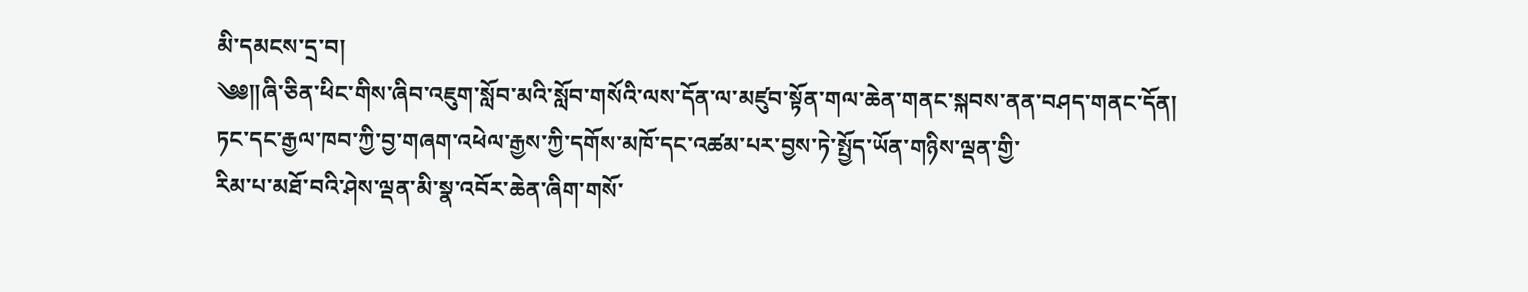མི་དམངས་དྲ་བ།
༄༅༎ཞི་ཅིན་ཕིང་གིས་ཞིབ་འཇུག་སློབ་མའི་སློབ་གསོའི་ལས་དོན་ལ་མཛུབ་སྟོན་གལ་ཆེན་གནང་སྐབས་ནན་བཤད་གནང་དོན།
ཏང་དང་རྒྱལ་ཁབ་ཀྱི་བྱ་གཞག་འཕེལ་རྒྱས་ཀྱི་དགོས་མཁོ་དང་འཚམ་པར་བྱས་ཏེ་སྤྱོད་ཡོན་གཉིས་ལྡན་གྱི་
རིམ་པ་མཐོ་བའི་ཤེས་ལྡན་མི་སྣ་འབོར་ཆེན་ཞིག་གསོ་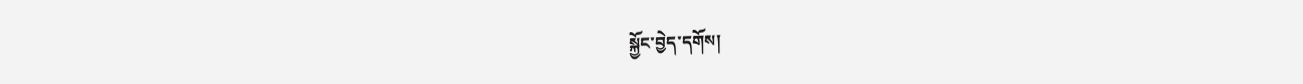སྐྱོང་བྱེད་དགོས།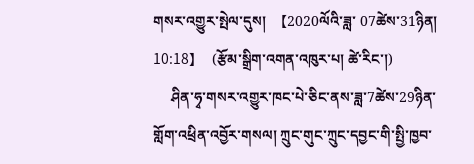གསར་འགྱུར་སྤེལ་དུས།  【2020ལོའི་ཟླ་ 07ཚེས་31ཉིན། 10:18】   (རྩོམ་སྒྲིག་འགན་འཁུར་པ། ཚེ་རིང་།)
     ཤིན་ཧྭ་གསར་འགྱུར་ཁང་པེ་ཅིང་ནས་ཟླ་7ཚེས་29ཉིན་གློག་འཕྲིན་འབྱོར་གསལ། ཀྲུང་གུང་ཀྲུང་དབྱང་གི་སྤྱི་ཁྱབ་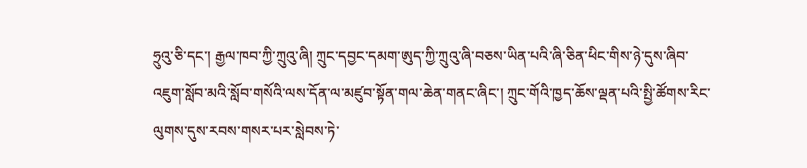ཧྲུའུ་ཅི་དང་། རྒྱལ་ཁབ་ཀྱི་ཀྲུའུ་ཞི། ཀྲུང་དབྱང་དམག་ཨུད་ཀྱི་ཀྲུའུ་ཞི་བཅས་ཡིན་པའི་ཞི་ཅིན་ཕིང་གིས་ཉེ་དུས་ཞིབ་འཇུག་སློབ་མའི་སློབ་གསོའི་ལས་དོན་ལ་མཛུབ་སྟོན་གལ་ཆེན་གནང་ཞིང་། ཀྲུང་གོའི་ཁྱད་ཆོས་ལྡན་པའི་སྤྱི་ཚོགས་རིང་ལུགས་དུས་རབས་གསར་པར་སླེབས་ཏེ་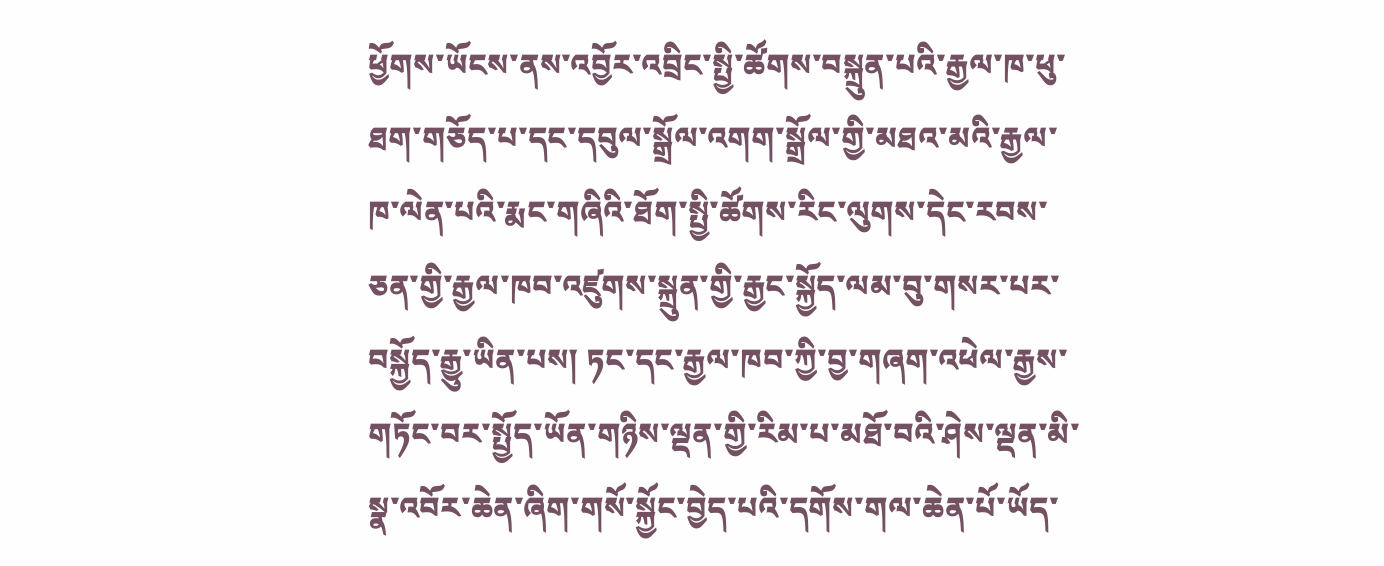ཕྱོགས་ཡོངས་ནས་འབྱོར་འབྲིང་སྤྱི་ཚོགས་བསྐྲུན་པའི་རྒྱལ་ཁ་ཕུ་ཐག་གཅོད་པ་དང་དབུལ་སྒྲོལ་འགག་སྒྲོལ་གྱི་མཐའ་མའི་རྒྱལ་ཁ་ལེན་པའི་རྨང་གཞིའི་ཐོག་སྤྱི་ཚོགས་རིང་ལུགས་དེང་རབས་ཅན་གྱི་རྒྱལ་ཁབ་འཛུགས་སྐྲུན་གྱི་རྒྱང་སྐྱོད་ལམ་བུ་གསར་པར་བསྐྱོད་རྒྱུ་ཡིན་པས། ཏང་དང་རྒྱལ་ཁབ་ཀྱི་བྱ་གཞག་འཕེལ་རྒྱས་གཏོང་བར་སྤྱོད་ཡོན་གཉིས་ལྡན་གྱི་རིམ་པ་མཐོ་བའི་ཤེས་ལྡན་མི་སྣ་འབོར་ཆེན་ཞིག་གསོ་སྐྱོང་བྱེད་པའི་དགོས་གལ་ཆེན་པོ་ཡོད་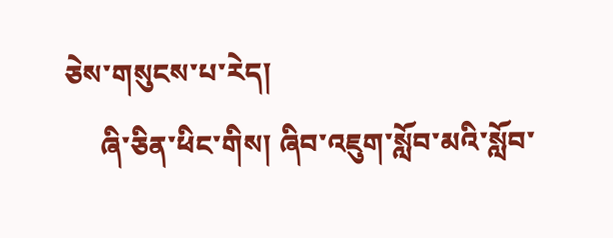ཅེས་གསུངས་པ་རེད།
     ཞི་ཅིན་ཕིང་གིས། ཞིབ་འཇུག་སློབ་མའི་སློབ་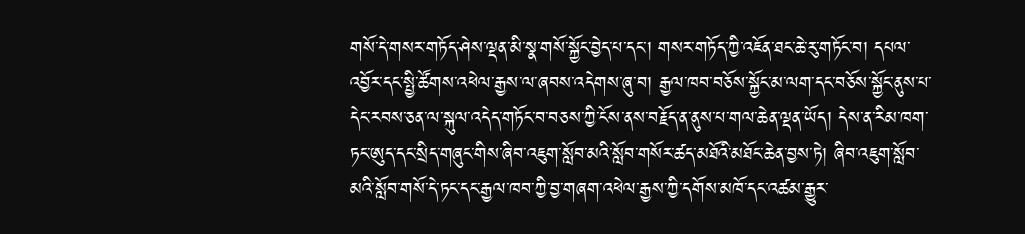གསོ་དེ་གསར་གཏོད་ཤེས་ལྡན་མི་སྣ་གསོ་སྐྱོང་བྱེད་པ་དང་། གསར་གཏོད་ཀྱི་འཇོན་ཐང་ཆེ་རུ་གཏོང་བ། དཔལ་འབྱོར་དང་སྤྱི་ཚོགས་འཕེལ་རྒྱས་ལ་ཞབས་འདེགས་ཞུ་བ། རྒྱལ་ཁབ་བཅོས་སྐྱོང་མ་ལག་དང་བཅོས་སྐྱོང་ནུས་པ་དེང་རབས་ཅན་ལ་སྐུལ་འདེད་གཏོང་བ་བཅས་ཀྱི་ངོས་ནས་བརྗོད་ན་ནུས་པ་གལ་ཆེན་ལྡན་ཡོད། དེས་ན་རིམ་ཁག་ཏང་ཨུད་དང་སྲིད་གཞུང་གིས་ཞིབ་འཇུག་སློབ་མའི་སློབ་གསོར་ཚད་མཐོའི་མཐོང་ཆེན་བྱས་ཏེ། ཞིབ་འཇུག་སློབ་མའི་སློབ་གསོ་དེ་ཏང་དང་རྒྱལ་ཁབ་ཀྱི་བྱ་གཞག་འཕེལ་རྒྱས་ཀྱི་དགོས་མཁོ་དང་འཚམ་རྒྱུར་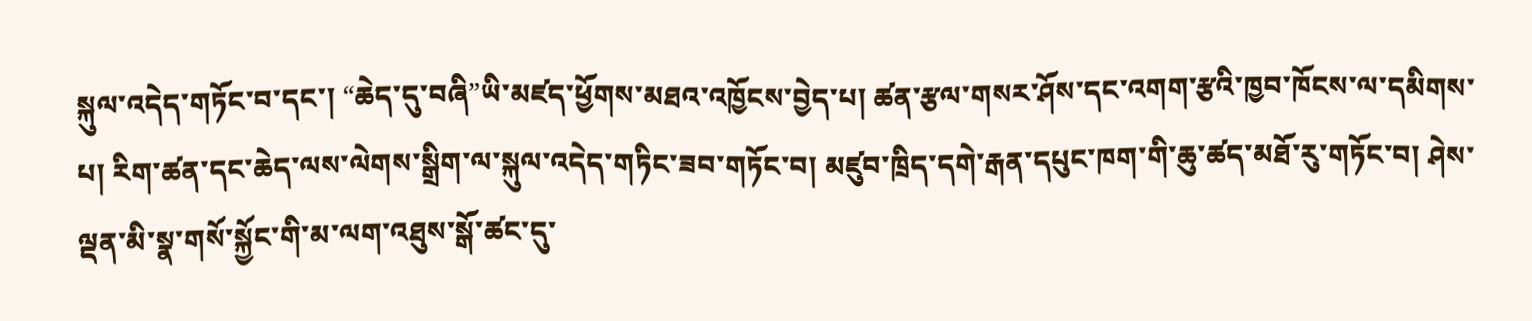སྐུལ་འདེད་གཏོང་བ་དང་། “ཆེད་དུ་བཞི”ཡི་མཛད་ཕྱོགས་མཐའ་འཁྱོངས་བྱེད་པ། ཚན་རྩལ་གསར་ཤོས་དང་འགག་རྩའི་ཁྱབ་ཁོངས་ལ་དམིགས་པ། རིག་ཚན་དང་ཆེད་ལས་ལེགས་སྒྲིག་ལ་སྐུལ་འདེད་གཏིང་ཟབ་གཏོང་བ། མཛུབ་ཁྲིད་དགེ་རྒན་དཔུང་ཁག་གི་ཆུ་ཚད་མཐོ་རུ་གཏོང་བ། ཤེས་ལྡན་མི་སྣ་གསོ་སྐྱོང་གི་མ་ལག་འཐུས་སྒོ་ཚང་དུ་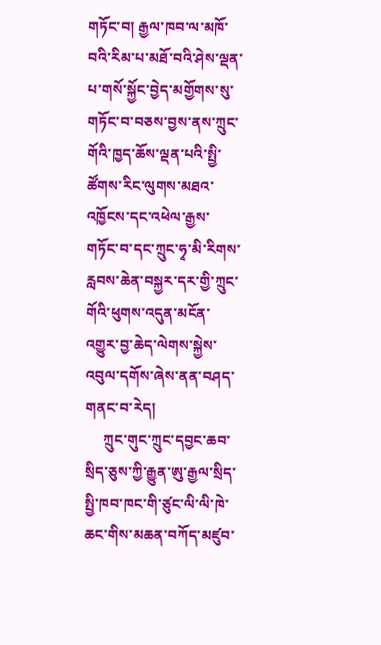གཏོང་བ། རྒྱལ་ཁབ་ལ་མཁོ་བའི་རིམ་པ་མཐོ་བའི་ཤེས་ལྡན་པ་གསོ་སྐྱོང་བྱེད་མགྱོགས་སུ་གཏོང་བ་བཅས་བྱས་ནས་ཀྲུང་གོའི་ཁྱད་ཆོས་ལྡན་པའི་སྤྱི་ཚོགས་རིང་ལུགས་མཐའ་འཁྱོངས་དང་འཕེལ་རྒྱས་གཏོང་བ་དང་ཀྲུང་ཧྭ་མི་རིགས་རླབས་ཆེན་བསྐྱར་དར་གྱི་ཀྲུང་གོའི་ཕུགས་འདུན་མངོན་འགྱུར་བྱ་ཆེད་ལེགས་སྐྱེས་འབུལ་དགོས་ཞེས་ནན་བཤད་གནང་བ་རེད།
     ཀྲུང་གུང་ཀྲུང་དབྱང་ཆབ་སྲིད་ཅུས་ཀྱི་རྒྱུན་ཨུ་རྒྱལ་སྲིད་སྤྱི་ཁབ་ཁང་གི་ཙུང་ལི་ལི་ཁེ་ཆང་གིས་མཆན་བཀོད་མཛུབ་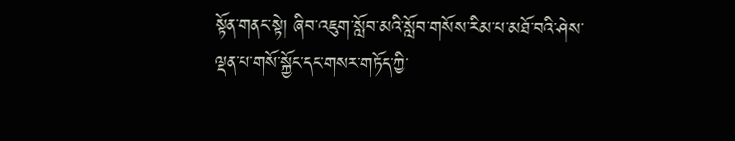སྟོན་གནང་སྟེ། ཞིབ་འཇུག་སློབ་མའི་སློབ་གསོས་རིམ་པ་མཐོ་བའི་ཤེས་ལྡན་པ་གསོ་སྐྱོང་དང་གསར་གཏོད་ཀྱི་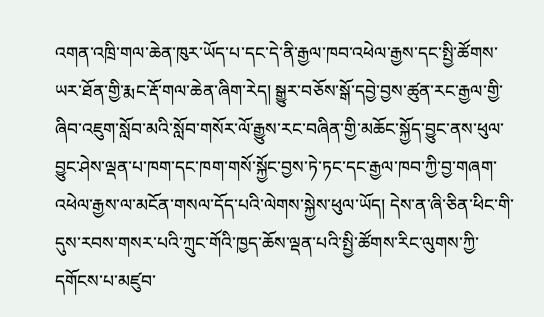འགན་འཁྲི་གལ་ཆེན་ཁུར་ཡོད་པ་དང་དེ་ནི་རྒྱལ་ཁབ་འཕེལ་རྒྱས་དང་སྤྱི་ཚོགས་ཡར་ཐོན་གྱི་རྨང་རྡོ་གལ་ཆེན་ཞིག་རེད། སྒྱུར་བཅོས་སྒོ་དབྱེ་བྱས་ཚུན་རང་རྒྱལ་གྱི་ཞིབ་འཇུག་སློབ་མའི་སློབ་གསོར་ལོ་རྒྱུས་རང་བཞིན་གྱི་མཆོང་སྐྱོད་བྱུང་ནས་ཕུལ་བྱུང་ཤེས་ལྡན་པ་ཁག་དང་ཁག་གསོ་སྐྱོང་བྱས་ཏེ་ཏང་དང་རྒྱལ་ཁབ་ཀྱི་བྱ་གཞག་འཕེལ་རྒྱས་ལ་མངོན་གསལ་དོད་པའི་ལེགས་སྐྱེས་ཕུལ་ཡོད། དེས་ན་ཞི་ཅིན་ཕིང་གི་དུས་རབས་གསར་པའི་ཀྲུང་གོའི་ཁྱད་ཆོས་ལྡན་པའི་སྤྱི་ཚོགས་རིང་ལུགས་ཀྱི་དགོངས་པ་མཛུབ་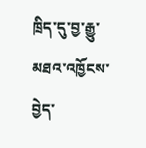ཁྲིད་དུ་བྱ་རྒྱུ་མཐའ་འཁྱོངས་བྱེད་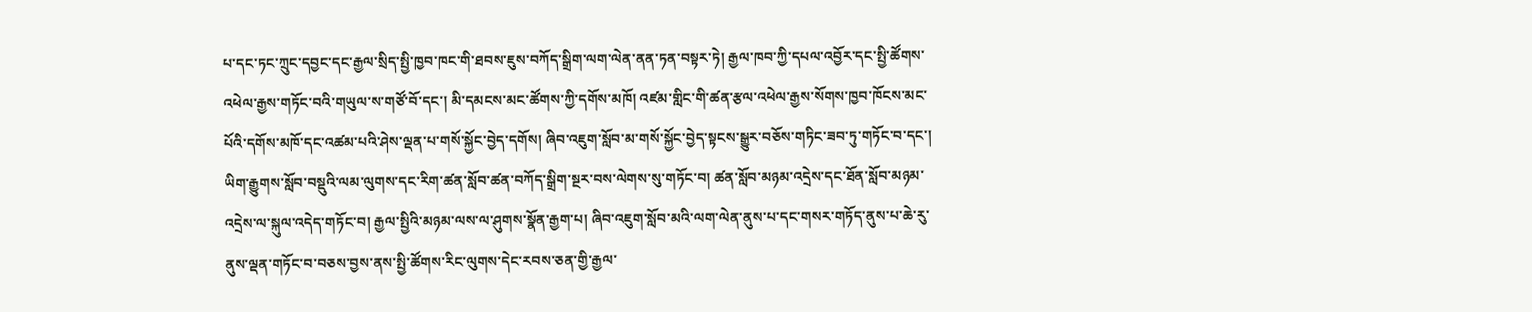པ་དང་ཏང་ཀྲུང་དབྱང་དང་རྒྱལ་སྲིད་སྤྱི་ཁྱབ་ཁང་གི་ཐབས་ཇུས་བཀོད་སྒྲིག་ལག་ལེན་ནན་ཏན་བསྟར་ཏེ། རྒྱལ་ཁབ་ཀྱི་དཔལ་འབྱོར་དང་སྤྱི་ཚོགས་འཕེལ་རྒྱས་གཏོང་བའི་གཡུལ་ས་གཙོ་བོ་དང་། མི་དམངས་མང་ཚོགས་ཀྱི་དགོས་མཁོ། འཛམ་གླིང་གི་ཚན་རྩལ་འཕེལ་རྒྱས་སོགས་ཁྱབ་ཁོངས་མང་པོའི་དགོས་མཁོ་དང་འཚམ་པའི་ཤེས་ལྡན་པ་གསོ་སྐྱོང་བྱེད་དགོས། ཞིབ་འཇུག་སློབ་མ་གསོ་སྐྱོང་བྱེད་སྟངས་སྒྱུར་བཅོས་གཏིང་ཟབ་ཏུ་གཏོང་བ་དང་། ཡིག་རྒྱུགས་སློབ་བསྡུའི་ལམ་ལུགས་དང་རིག་ཚན་སློབ་ཚན་བཀོད་སྒྲིག་སྔར་བས་ལེགས་སུ་གཏོང་བ། ཚན་སློབ་མཉམ་འདྲེས་དང་ཐོན་སློབ་མཉམ་འདྲེས་ལ་སྐུལ་འདེད་གཏོང་བ། རྒྱལ་སྤྱིའི་མཉམ་ལས་ལ་ཤུགས་སྣོན་རྒྱག་པ། ཞིབ་འཇུག་སློབ་མའི་ལག་ལེན་ནུས་པ་དང་གསར་གཏོད་ནུས་པ་ཆེ་རུ་ནུས་ལྡན་གཏོང་བ་བཅས་བྱས་ནས་སྤྱི་ཚོགས་རིང་ལུགས་དེང་རབས་ཅན་གྱི་རྒྱལ་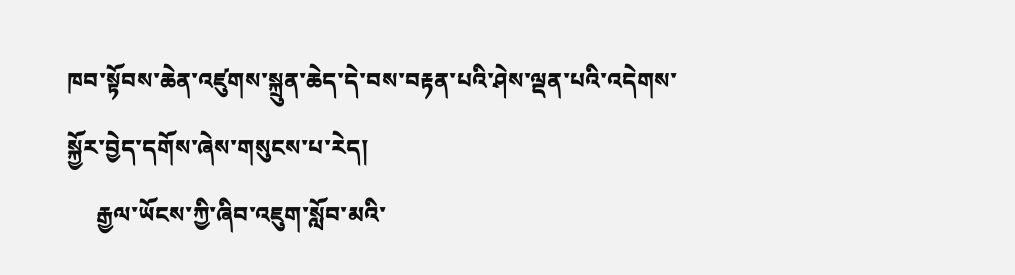ཁབ་སྟོབས་ཆེན་འཛུགས་སྐྲུན་ཆེད་དེ་བས་བརྟན་པའི་ཤེས་ལྡན་པའི་འདེགས་སྐྱོར་བྱེད་དགོས་ཞེས་གསུངས་པ་རེད།
     རྒྱལ་ཡོངས་ཀྱི་ཞིབ་འཇུག་སློབ་མའི་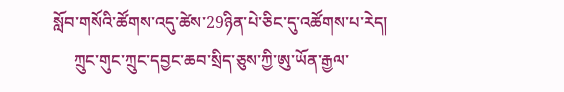སློབ་གསོའི་ཚོགས་འདུ་ཚེས་29ཉིན་པེ་ཅིང་དུ་འཚོགས་པ་རེད།
     ཀྲུང་གུང་ཀྲུང་དབྱང་ཆབ་སྲིད་ཅུས་ཀྱི་ཨུ་ཡོན་རྒྱལ་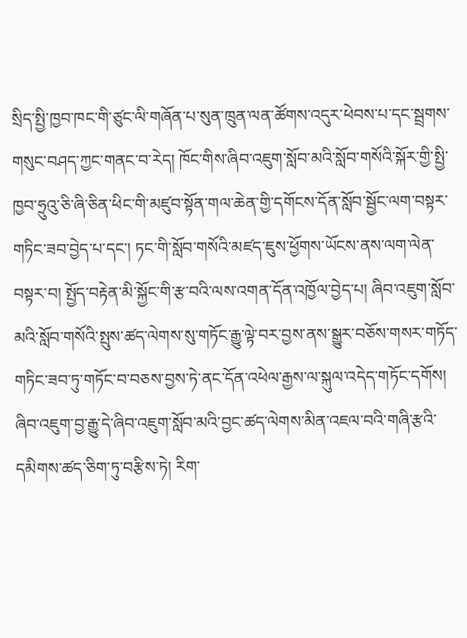སྲིད་སྤྱི་ཁྱབ་ཁང་གི་ཙུང་ལི་གཞོན་པ་སུན་ཁྲུན་ལན་ཚོགས་འདུར་ཕེབས་པ་དང་སྦྲགས་གསུང་བཤད་ཀྱང་གནང་བ་རེད། ཁོང་གིས་ཞིབ་འཇུག་སློབ་མའི་སློབ་གསོའི་སྐོར་གྱི་སྤྱི་ཁྱབ་ཧྲུའུ་ཅི་ཞི་ཅིན་ཕིང་གི་མཛུབ་སྟོན་གལ་ཆེན་གྱི་དགོངས་དོན་སློབ་སྦྱོང་ལག་བསྟར་གཏིང་ཟབ་བྱེད་པ་དང་། ཏང་གི་སློབ་གསོའི་མཛད་ཇུས་ཕྱོགས་ཡོངས་ནས་ལག་ལེན་བསྟར་བ། སྤྱོད་བརྟེན་མི་སྐྱོང་གི་རྩ་བའི་ལས་འགན་དོན་འཁྱོལ་བྱེད་པ། ཞིབ་འཇུག་སློབ་མའི་སློབ་གསོའི་སྤུས་ཚད་ལེགས་སུ་གཏོང་རྒྱུ་ལྟེ་བར་བྱས་ནས་སྒྱུར་བཅོས་གསར་གཏོད་གཏིང་ཟབ་ཏུ་གཏོང་བ་བཅས་བྱས་ཏེ་ནང་དོན་འཕེལ་རྒྱས་ལ་སྐུལ་འདེད་གཏོང་དགོས། ཞིབ་འཇུག་བྱ་རྒྱུ་དེ་ཞིབ་འཇུག་སློབ་མའི་བྱང་ཚད་ལེགས་མིན་འཇལ་བའི་གཞི་རྩའི་དམིགས་ཚད་ཅིག་ཏུ་བརྩིས་ཏེ། རིག་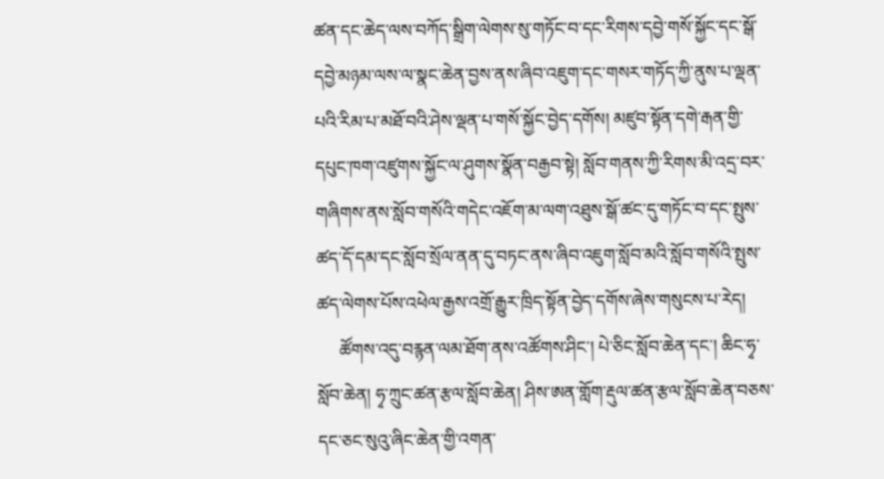ཚན་དང་ཆེད་ལས་བཀོད་སྒྲིག་ལེགས་སུ་གཏོང་བ་དང་རིགས་དབྱེ་གསོ་སྐྱོང་དང་སྒོ་དབྱེ་མཉམ་ལས་ལ་སྣང་ཆེན་བྱས་ནས་ཞིབ་འཇུག་དང་གསར་གཏོད་ཀྱི་ནུས་པ་ལྡན་པའི་རིམ་པ་མཐོ་བའི་ཤེས་ལྡན་པ་གསོ་སྐྱོང་བྱེད་དགོས། མཛུབ་སྟོན་དགེ་རྒན་གྱི་དཔུང་ཁག་འཛུགས་སྐྱོང་ལ་ཤུགས་སྣོན་བརྒྱབ་སྟེ། སློབ་གནས་ཀྱི་རིགས་མི་འདྲ་བར་གཞིགས་ནས་སློབ་གསོའི་གདེང་འཇོག་མ་ལག་འཐུས་སྒོ་ཚང་དུ་གཏོང་བ་དང་སྤུས་ཚད་དོ་དམ་དང་སློབ་སྲོལ་ནན་དུ་བཏང་ནས་ཞིབ་འཇུག་སློབ་མའི་སློབ་གསོའི་སྤུས་ཚད་ལེགས་པོས་འཕེལ་རྒྱས་འགྲོ་རྒྱུར་ཁྲིད་སྟོན་བྱེད་དགོས་ཞེས་གསུངས་པ་རེད།
     ཚོགས་འདུ་བརྙན་ལམ་ཐོག་ནས་འཚོགས་ཤིང་། པེ་ཅིང་སློབ་ཆེན་དང་། ཆིང་ཧྭ་སློབ་ཆེན། ཧྭ་ཀྲུང་ཚན་རྩལ་སློབ་ཆེན། ཤིས་ཨན་གློག་རྡུལ་ཚན་རྩལ་སློབ་ཆེན་བཅས་དང་ཅང་སུའུ་ཞིང་ཆེན་གྱི་འགན་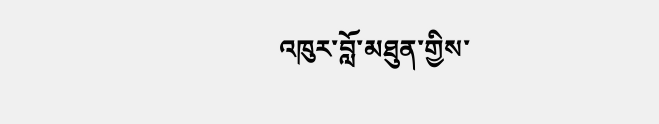འཁུར་བློ་མཐུན་གྱིས་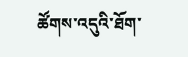ཚོགས་འདུའི་ཐོག་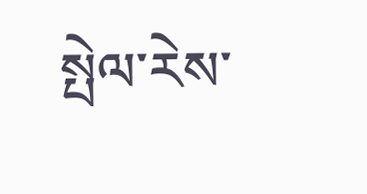སྤེལ་རེས་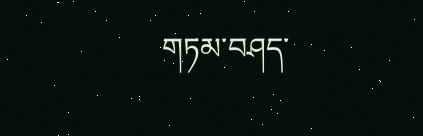གཏམ་བཤད་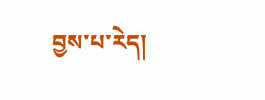བྱས་པ་རེད།